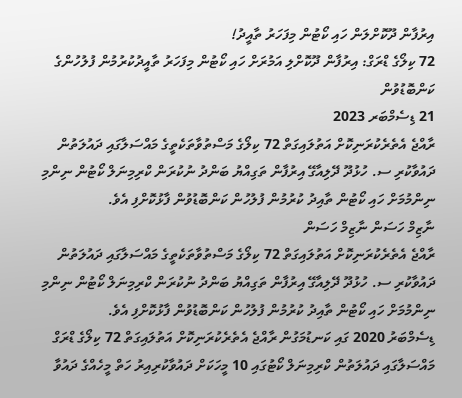އިރުފާން ދޫކޮށްލަން ހައި ކޯޓުން މިފަހަރު ތާއީދު!
72 ކިލޯގެ ޑްރަގް: އިރުފާން ދޫކޮށްލި އަމުރަށް ހައި ކޯޓުން މިފަހަރު ތާއީދުކުރުމުން ފުލުހުންގެ ކަންބޮޑުވުން
21 ޑިސެމްބަރ 2023
ރާއްޖެ އެތެރެކުރަނިކޮށް އަތުލައިގަތް 72 ކިލޯގެ މަސްތުވާތަކެތީގެ މައްސަލާގައި ދައުލަތުން ދައުވާކުރި ސ. ހުޅުދޫ ދޭލިއާގޭ އިރުފާން ތަގިއްޔު ބަންދު ނުކުރަން ކްރިމިނަލް ކޯޓުން ނިންމި ނިންމުމަށް ހައި ކޯޓުން ތާއިދު ކުރުމުން ފުލުހުން ކަންބޮޑުވުން ފާޅުކޮށްފި އެވެ.
ނާޒިމް ހަސަން ނާޒިމް ހަސަން
ރާއްޖެ އެތެރެކުރަނިކޮށް އަތުލައިގަތް 72 ކިލޯގެ މަސްތުވާތަކެތީގެ މައްސަލާގައި ދައުލަތުން ދައުވާކުރި ސ. ހުޅުދޫ ދޭލިއާގޭ އިރުފާން ތަގިއްޔު ބަންދު ނުކުރަން ކްރިމިނަލް ކޯޓުން ނިންމި ނިންމުމަށް ހައި ކޯޓުން ތާއިދު ކުރުމުން ފުލުހުން ކަންބޮޑުވުން ފާޅުކޮށްފި އެވެ.
ޑިސެމްބަރު 2020 ގައި ކަނޑުމަގުން ރާއްޖެ އެތެރެކުރަނިކޮށް އަތުލައިގަތް 72 ކިލޯގެ ޑްރަގް މައްސަލާގައި ދައުލަތުން ކްރިމިނަލް ކޯޓުގައި 10 މީހަކަށް ދައުވާކުރިއިރު ހަތް މީހެއްގެ ދައުވާ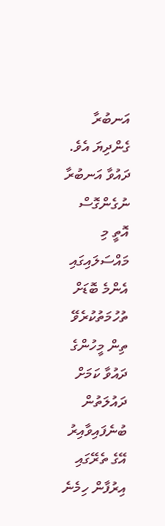އަނބުރާ ގެންދިޔަ އެވެ.
ދައުވާ އަނބުރާ ނުގެންގޮސް އޮތީ މި މައްސަލައިގައި އެންމެ ބޮޑަށް ތުހުމަތުކުރެވޭ ތިން މީހުންގެ ދައުވާ ކަމަށް ދައުލަތުން ބުނެފައިވާއިރު އޭގެ ތެރޭގައި އިރުފާން ހިމެނެ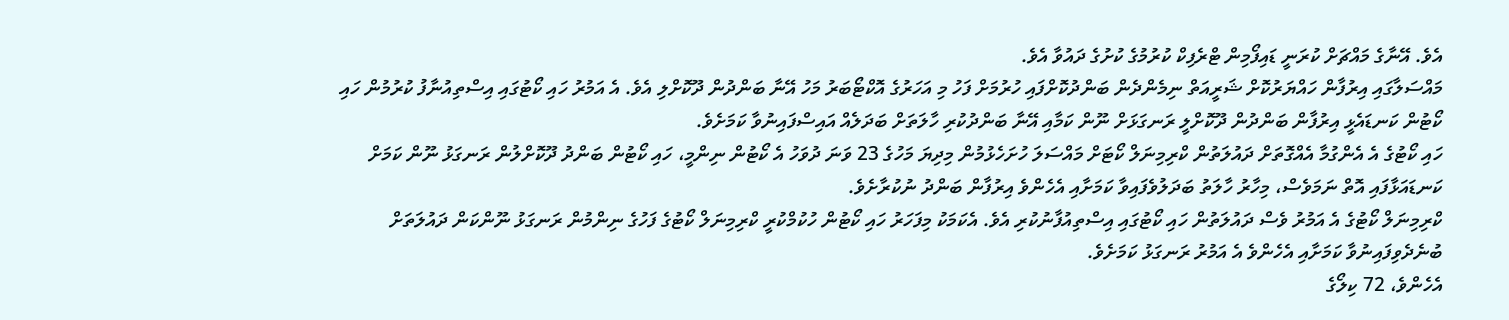އެވެ. އޭނާގެ މައްޗަށް ކުރަނީ ޑައިފޯމިން ޓްރެފިކް ކުރުމުގެ ކުށުގެ ދައުވާ އެވެ.
މައްސަލާގައި އިރުފާން ހައްޔަރުކޮށް ޝަރީއަތް ނިމެންދެން ބަންދުކޮށްފައި ހުރުމަށް ފަހު މި އަހަރުގެ އޮކްޓޯބަރު މަހު އޭނާ ބަންދުން ދޫކޮށްލި އެވެ. އެ އަމުރު ހައި ކޯޓުގައި އިސްތިއުނާފު ކުރުމުން ހައި ކޯޓުން ކަނޑައެޅީ އިރުފާން ބަންދުން ދޫކޮށްލީ ރަނގަޅަށް ނޫން ކަމާއި އޭނާ ބަންދުކުރި ހާލަތަށް ބަދަލެއް އައިސްފައިނުވާ ކަމަށެވެ.
ހައި ކޯޓުގެ އެ އެންގުމާ އެއްގޮތަށް ދައުލަތުން ކްރިމިނަލް ކޯޓަށް މައްސަލަ ހުށަހެޅުމުން މިދިޔަ މަހުގެ 23 ވަނަ ދުވަހު އެ ކޯޓުން ނިންމީ، ހައި ކޯޓުން ބަންދު ދޫކޮށްލުން ރަނގަޅު ނޫން ކަމަށް ކަނޑައަޅާފައި އޮތް ނަމަވެސް، މިހާރު ހާލަތު ބަދަލުވެފައިވާ ކަމަށާއި އެހެންވެ އިރުފާން ބަންދު ނުކުރާށެވެ.
ކްރިމިނަލް ކޯޓުގެ އެ އަމުރު ވެސް ދައުލަތުން ހައި ކޯޓުގައި އިސްތިއުފާނުކުރި އެވެ. އެކަމަކު މިފަހަރު ހައި ކޯޓުން ހުކުމްކުރީ ކްރިމިނަލް ކޯޓުގެ ފަހުގެ ނިންމުން ރަނގަޅު ނޫންކަން ދައުލަތަށް ބުނެދެވިފައިނުވާ ކަމަށާއި އެހެންވެ އެ އަމުރު ރަނގަޅު ކަމަށެވެ.
އެހެންވެ، 72 ކިލޯގެ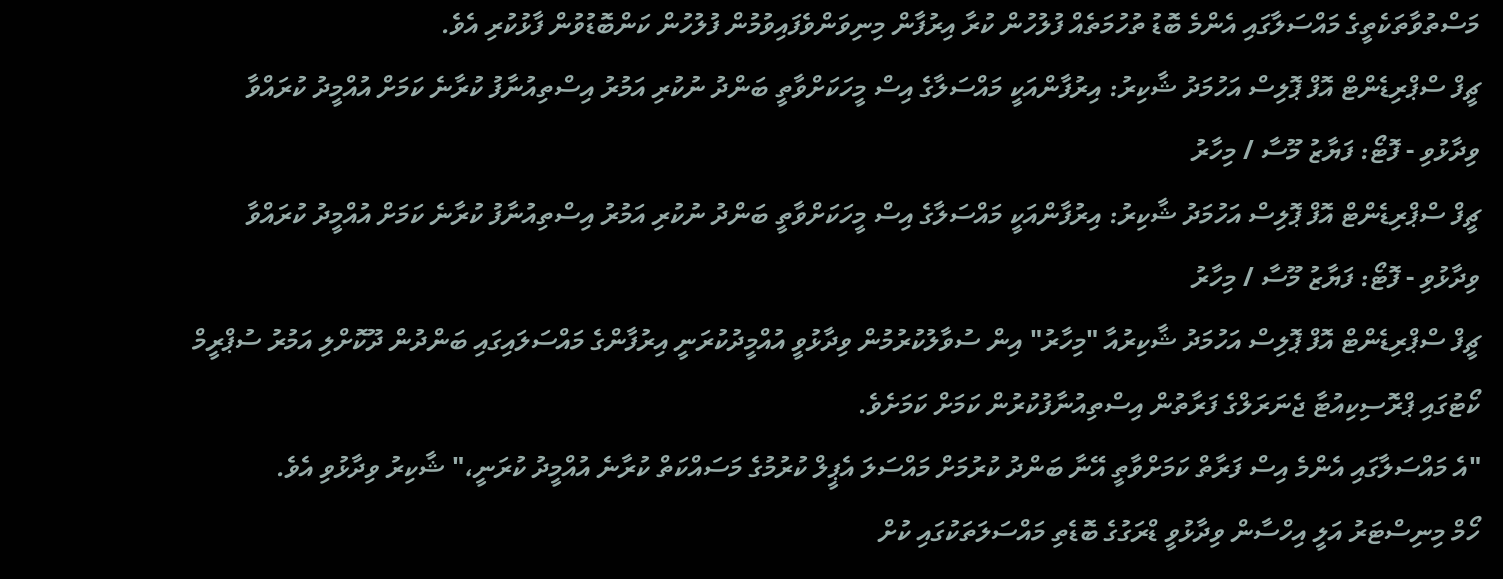މަސްތުވާތަކެތީގެ މައްސަލާގައި އެންމެ ބޮޑު ތުހުމަތެއް ފުލުހުން ކުރާ އިރުފާން މިނިވަންވެފައިވުމުން ފުލުހުން ކަންބޮޑުވުން ފާޅުކުރި އެވެ.
ޗީފް ސްޕްރިޑެންޓް އޮފް ޕޮލިސް އަހުމަދު ޝާކިރު: އިރުފާންއަކީ މައްސަލާގެ އިސް މީހަކަށްވާތީ ބަންދު ނުކުރި އަމުރު އިސްތިއުނާފު ކުރާނެ ކަމަށް އުއްމީދު ކުރައްވާ ވިދާޅުވި - ފޮޓޯ: ފަޔާޒު މޫސާ / މިހާރު
ޗީފް ސްޕްރިޑެންޓް އޮފް ޕޮލިސް އަހުމަދު ޝާކިރު: އިރުފާންއަކީ މައްސަލާގެ އިސް މީހަކަށްވާތީ ބަންދު ނުކުރި އަމުރު އިސްތިއުނާފު ކުރާނެ ކަމަށް އުއްމީދު ކުރައްވާ ވިދާޅުވި - ފޮޓޯ: ފަޔާޒު މޫސާ / މިހާރު
ޗީފް ސްޕްރިޑެންޓް އޮފް ޕޮލިސް އަހުމަދު ޝާކިރުއާ "މިހާރު" އިން ސުވާލުކުރުމުން ވިދާޅުވީ އުއްމީދުކުރަނީ އިރުފާންގެ މައްސަލައިގައި ބަންދުން ދޫކޮށްލި އަމުރު ސުޕްރީމް ކޯޓުގައި ޕްރޮސިކިއުޓާ ޖެނަރަލްގެ ފަރާތުން އިސްތިއުނާފުކުރުން ކަމަށް ކަމަށެވެ.
"އެ މައްސަލާގައި އެންމެ އިސް ފަރާތް ކަމަށްވާތީ އޭނާ ބަންދު ކުރުމަށް މައްސަލަ އެޕީލް ކުރުމުގެ މަސައްކަތް ކުރާނެ އުއްމީދު ކުރަނީ،" ޝާކިރު ވިދާޅުވި އެވެ.
ހޯމް މިނިސްޓަރު އަލީ އިހްސާން ވިދާޅުވީ ޑްރަގުގެ ބޮޑެތި މައްސަލަތަކުގައި ކުށް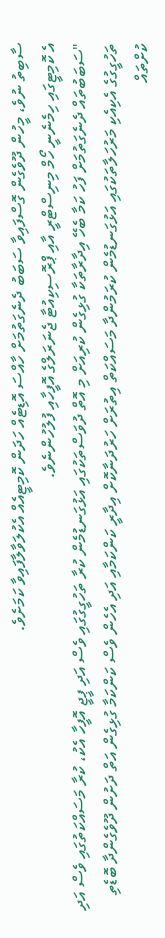ސާބިތު ނުވެ، މީހުން ދޫވެގެން ގޮސްފައިވާ ސަބަބު ދެނެގަތުމަށް ހާއްސަ އޮޑިޓެއް ހަދަން ކޮމިޓީއެއް އެކުލަވާލާފައިވާ ކަމަށެވެ.
އެ ކޮމިޓީގައި ހިމެނެނީ ހޯމް މިނިސްޓްރީ އާއި ޕްރޮސިކިއުޓާ ޖެނަރަލްގެ އޮފީހާއި ފުލުހުންނެވެ.
"ސަބަބުތައް ދެނެގަތުމަށް ފަހު ކަމާ ބެހޭ އިދާރާތަކާ ގުޅިގެން ކުރިއަށް މި އޮތް ދުވަސްތަކުގައި އަޅުގަނޑުމެން ކުރާ ތަހުގީގުގައި ވެސް އަދި ޕީޖީ އޮފީހާ އެކު، ކުރާ މަސައްކަތުގައި ވެސް އަދި ތަހުގީގުގެ އެކިއެކި މަރުހަލާތަކުގައި އަޅުގަނޑުމެން ކުރަމުންދާ މަސައްކަތް އިތުރަށް ހަރުދަނާކޮށް އިދާރީ ކަންކަމާއި އަދި އެހެން ވެސް ކަންކަމާ ގުޅިގެން އަތް ދަށުން ދޫވެގެންދާ ބޮޑެތި ކުށްތައް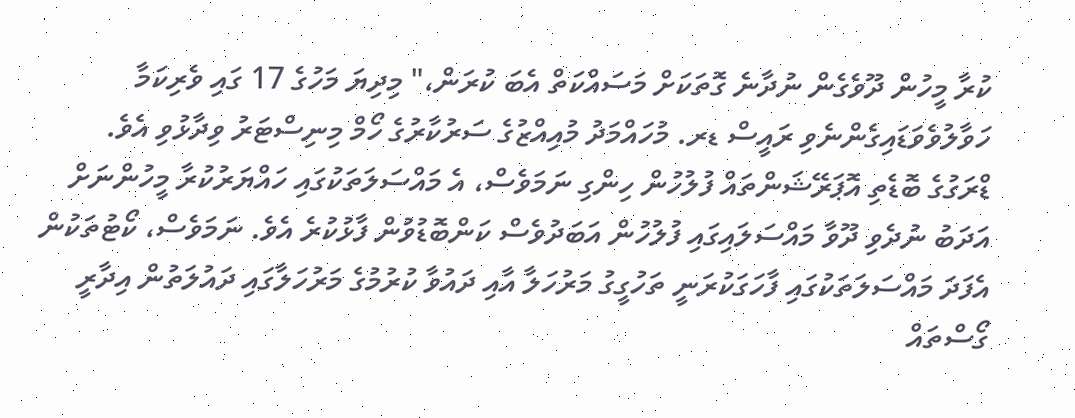ކުރާ މީހުން ދޫވެގެން ނުދާނެ ގޮތަކަށް މަސައްކަތް އެބަ ކުރަން،" މިދިޔަ މަހުގެ 17 ގައި ވެރިކަމާ ހަވާލުވެވަޑައިގެންނެވި ރައީސް ޑރ. މުހައްމަދު މުއިއްޒުގެ ސަރުކާރުގެ ހޯމް މިނިސްޓަރު ވިދާޅުވި އެވެ.
ޑްރަގުގެ ބޮޑެތި އޮޕަރޭޝަންތައް ފުލުހުން ހިންގި ނަމަވެސް، އެ މައްސަލަތަކުގައި ހައްޔަރުކުރާ މީހުންނަށް އަދަބު ނުދެވި ދޫވާ މައްސަލައިގައި ފުލުހުން އަބަދުވެސް ކަންބޮޑުވުން ފާޅުކުރެ އެވެ. ނަމަވެސް، ކޯޓުތަކުން އެފަދަ މައްސަލަތަކުގައި ފާހަގަކުރަނީ ތަހުގީގު މަރުހަލާ އާއި ދައުވާ ކުރުމުގެ މަރުހަލާގައި ދައުލަތުން އިދާރީ ގޯސްތައް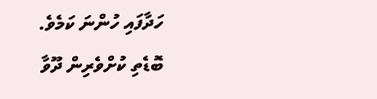ހަދާފައި ހުންނަ ކަމެވެ.
ބޮޑެތި ކުށްވެރިން ދޫވާ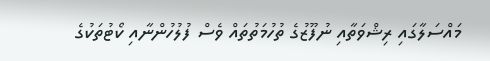މައްސަލާގައި ރިޝްވަތާއި ނުފޫޒުގެ ތުހުމަތުތައް ވެސް ފުލުހުންނާއި ކޯޓުތަކުގެ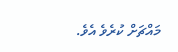މައްޗަށް ކުރެވެ އެވެ.